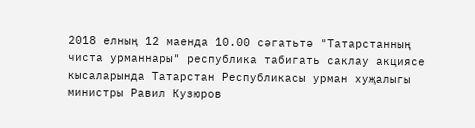2018 елның 12 маенда 10.00 сәгатьтә "Татарстанның чиста урманнары" республика табигать саклау акциясе кысаларында Татарстан Республикасы урман хуҗалыгы министры Равил Кузюров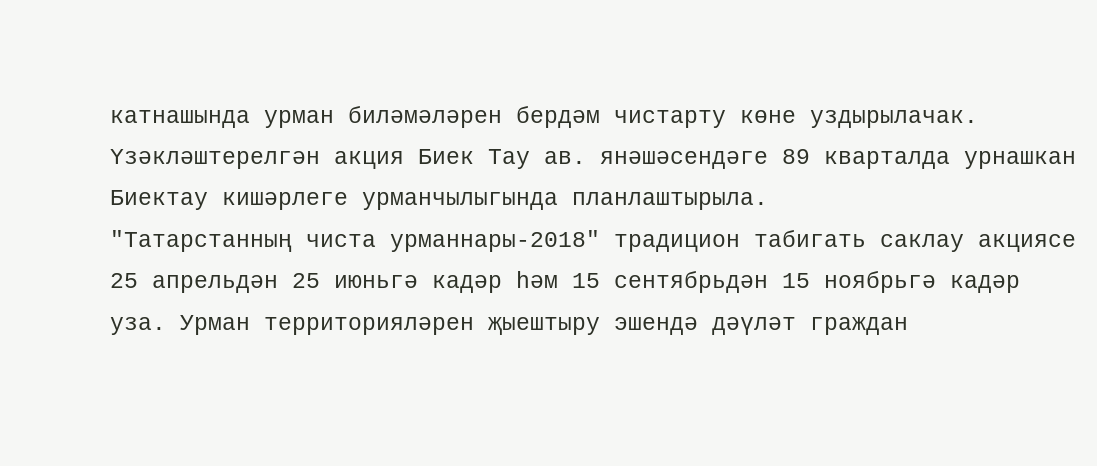катнашында урман биләмәләрен бердәм чистарту көне уздырылачак. Үзәкләштерелгән акция Биек Тау ав. янәшәсендәге 89 кварталда урнашкан Биектау кишәрлеге урманчылыгында планлаштырыла.
"Татарстанның чиста урманнары-2018" традицион табигать саклау акциясе 25 апрельдән 25 июньгә кадәр һәм 15 сентябрьдән 15 ноябрьгә кадәр уза. Урман территорияләрен җыештыру эшендә дәүләт граждан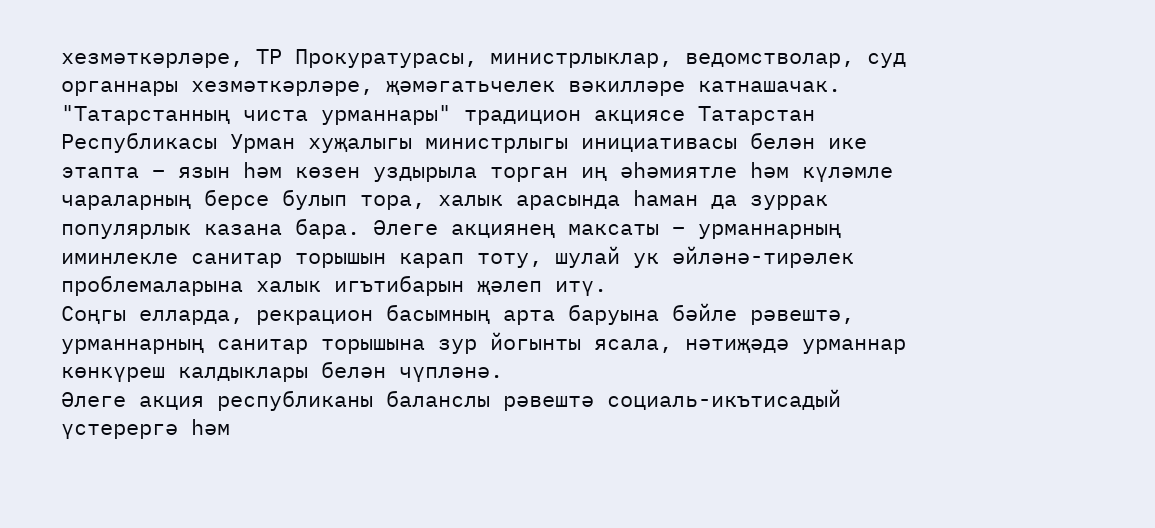хезмәткәрләре, ТР Прокуратурасы, министрлыклар, ведомстволар, суд органнары хезмәткәрләре, җәмәгатьчелек вәкилләре катнашачак.
"Татарстанның чиста урманнары" традицион акциясе Татарстан Республикасы Урман хуҗалыгы министрлыгы инициативасы белән ике этапта – язын һәм көзен уздырыла торган иң әһәмиятле һәм күләмле чараларның берсе булып тора, халык арасында һаман да зуррак популярлык казана бара. Әлеге акциянең максаты – урманнарның иминлекле санитар торышын карап тоту, шулай ук әйләнә-тирәлек проблемаларына халык игътибарын җәлеп итү.
Соңгы елларда, рекрацион басымның арта баруына бәйле рәвештә, урманнарның санитар торышына зур йогынты ясала, нәтиҗәдә урманнар көнкүреш калдыклары белән чүпләнә.
Әлеге акция республиканы баланслы рәвештә социаль-икътисадый үстерергә һәм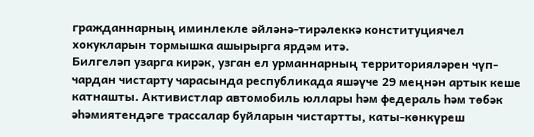гражданнарның иминлекле әйләнә-тирәлеккә конституциячел хокукларын тормышка ашырырга ярдәм итә.
Билгеләп узарга кирәк, узган ел урманнарның территорияләрен чүп-чардан чистарту чарасында республикада яшәүче 29 меңнән артык кеше катнашты. Активистлар автомобиль юллары һәм федераль һәм төбәк әһәмиятендәге трассалар буйларын чистартты, каты-көнкүреш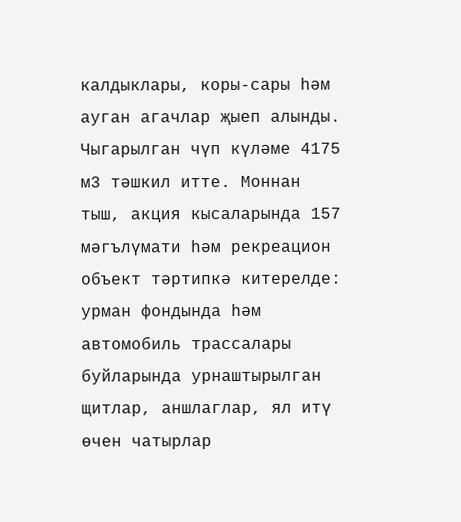калдыклары, коры-сары һәм ауган агачлар җыеп алынды. Чыгарылган чүп күләме 4175 м3 тәшкил итте. Моннан тыш, акция кысаларында 157 мәгълүмати һәм рекреацион объект тәртипкә китерелде: урман фондында һәм автомобиль трассалары буйларында урнаштырылган щитлар, аншлаглар, ял итү өчен чатырлар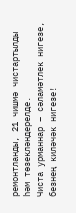ремонтланды, 21 чишмә чистартылды һәм төзекләндерелде.
Чиста урманнар – сәламәтлек нигезе, безнең киләчәк нигезе!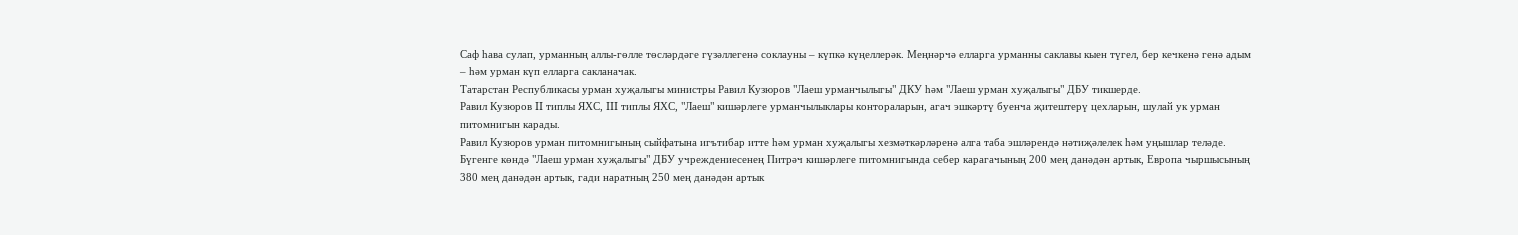Саф һава сулап, урманның аллы-гөлле төсләрдәге гүзәллегенә соклауны – күпкә күңеллерәк. Меңнәрчә елларга урманны саклавы кыен түгел, бер кечкенә генә адым – һәм урман күп елларга сакланачак.
Татарстан Республикасы урман хуҗалыгы министры Равил Кузюров "Лаеш урманчылыгы" ДКУ һәм "Лаеш урман хуҗалыгы" ДБУ тикшерде.
Равил Кузюров II типлы ЯХС, III типлы ЯХС, "Лаеш" кишәрлеге урманчылыклары контораларын, агач эшкәртү буенча җитештерү цехларын, шулай ук урман питомнигын карады.
Равил Кузюров урман питомнигының сыйфатына игътибар итте һәм урман хуҗалыгы хезмәткәрләренә алга таба эшләрендә нәтиҗәлелек һәм уңышлар теләде.
Бүгенге көндә "Лаеш урман хуҗалыгы" ДБУ учреждениесенең Питрәч кишәрлеге питомнигында себер карагачының 200 мең данәдән артык, Европа чыршысының 380 мең данәдән артык, гади наратның 250 мең данәдән артык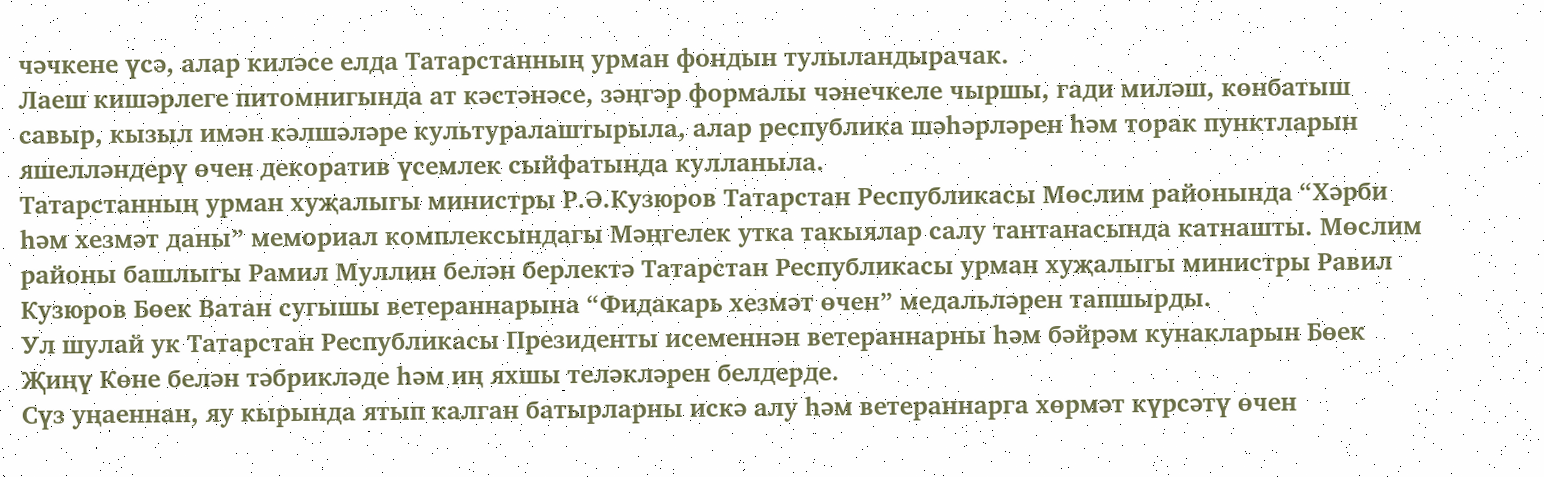чәчкене үсә, алар киләсе елда Татарстанның урман фондын тулыландырачак.
Лаеш кишәрлеге питомнигында ат кәстәнәсе, зәңгәр формалы чәнечкеле чыршы, гади миләш, көнбатыш савыр, кызыл имән кәлшәләре культуралаштырыла, алар республика шәһәрләрен һәм торак пунктларын яшелләндерү өчен декоратив үсемлек сыйфатында кулланыла.
Татарстанның урман хуҗалыгы министры Р.Ә.Кузюров Татарстан Республикасы Мөслим районында “Хәрби һәм хезмәт даны” мемориал комплексындагы Мәңгелек утка такыялар салу тантанасында катнашты. Мөслим районы башлыгы Рамил Муллин белән берлектә Татарстан Республикасы урман хуҗалыгы министры Равил Кузюров Бөек Ватан сугышы ветераннарына “Фидакарь хезмәт өчен” медальләрен тапшырды.
Ул шулай ук Татарстан Республикасы Президенты исеменнән ветераннарны һәм бәйрәм кунакларын Бөек Җиңү Көне белән тәбрикләде һәм иң яхшы теләкләрен белдерде.
Сүз уңаеннан, яу кырында ятып калган батырларны искә алу һәм ветераннарга хөрмәт күрсәтү өчен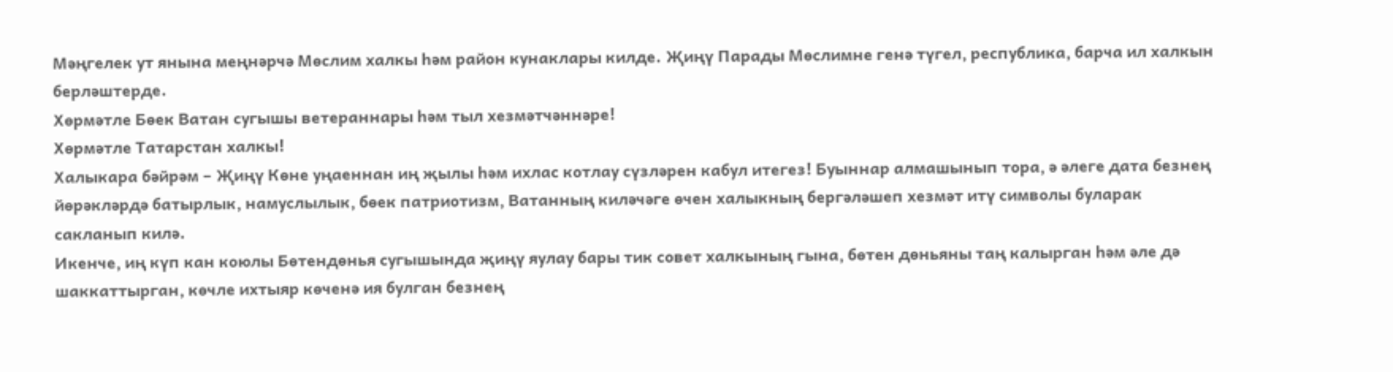Мәңгелек ут янына меңнәрчә Мөслим халкы һәм район кунаклары килде. Җиңү Парады Мөслимне генә түгел, республика, барча ил халкын берләштерде.
Хөрмәтле Бөек Ватан сугышы ветераннары һәм тыл хезмәтчәннәре!
Хөрмәтле Татарстан халкы!
Халыкара бәйрәм – Җиңү Көне уңаеннан иң җылы һәм ихлас котлау сүзләрен кабул итегез! Буыннар алмашынып тора, ә әлеге дата безнең йөрәкләрдә батырлык, намуслылык, бөек патриотизм, Ватанның киләчәге өчен халыкның бергәләшеп хезмәт итү символы буларак сакланып килә.
Икенче, иң күп кан коюлы Бөтендөнья сугышында җиңү яулау бары тик совет халкының гына, бөтен дөньяны таң калырган һәм әле дә шаккаттырган, көчле ихтыяр көченә ия булган безнең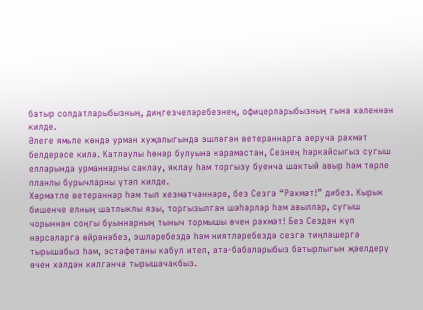батыр солдатларыбызның, диңгезчеләребезнең, офицерларыбызның гына хәленнән килде.
Әлеге ямьле көндә урман хуҗалыгында эшләгән ветераннарга аеруча рәхмәт белдерәсе килә. Катлаулы һөнәр булуына карамастан, Сезнең һәркайсыгыз сугыш елларында урманнарны саклау, яклау һәм торгызу буенча шактый авыр һәм төрле планлы бурычларны үтәп килде.
Хөрмәтле ветераннар һәм тыл хезмәтчәннәре, без Сезгә “Рәхмәт!” дибез. Кырык бишенче елның шатлыклы язы, торгызылган шәһәрләр һәм авыллар, сугыш чорыннан соңгы буыннарның тыныч тормышы өчен рәхмәт! Без Сездән күп нәрсәләргә өйрәнәбез, эшләребездә һәм ниятләребездә сезгә тиңләшергә тырышабыз һәм, эстафетаны кабул итеп, ата-бабаларыбыз батырлыгын җәелдерү өчен хәлдән килгәнчә тырышачакбыз.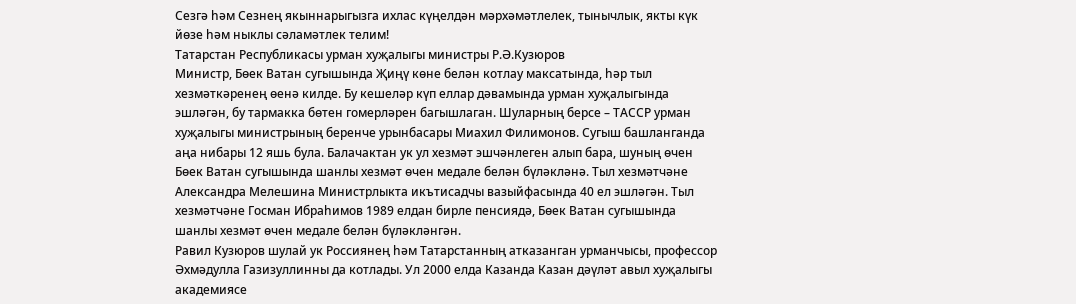Сезгә һәм Сезнең якыннарыгызга ихлас күңелдән мәрхәмәтлелек, тынычлык, якты күк йөзе һәм ныклы сәламәтлек телим!
Татарстан Республикасы урман хуҗалыгы министры Р.Ә.Кузюров
Министр, Бөек Ватан сугышында Җиңү көне белән котлау максатында, һәр тыл хезмәткәренең өенә килде. Бу кешеләр күп еллар дәвамында урман хуҗалыгында эшләгән, бу тармакка бөтен гомерләрен багышлаган. Шуларның берсе – ТАССР урман хуҗалыгы министрының беренче урынбасары Миахил Филимонов. Сугыш башланганда аңа нибары 12 яшь була. Балачактан ук ул хезмәт эшчәнлеген алып бара, шуның өчен Бөек Ватан сугышында шанлы хезмәт өчен медале белән бүләкләнә. Тыл хезмәтчәне Александра Мелешина Министрлыкта икътисадчы вазыйфасында 40 ел эшләгән. Тыл хезмәтчәне Госман Ибраһимов 1989 елдан бирле пенсиядә, Бөек Ватан сугышында шанлы хезмәт өчен медале белән бүләкләнгән.
Равил Кузюров шулай ук Россиянең һәм Татарстанның атказанган урманчысы, профессор Әхмәдулла Газизуллинны да котлады. Ул 2000 елда Казанда Казан дәүләт авыл хуҗалыгы академиясе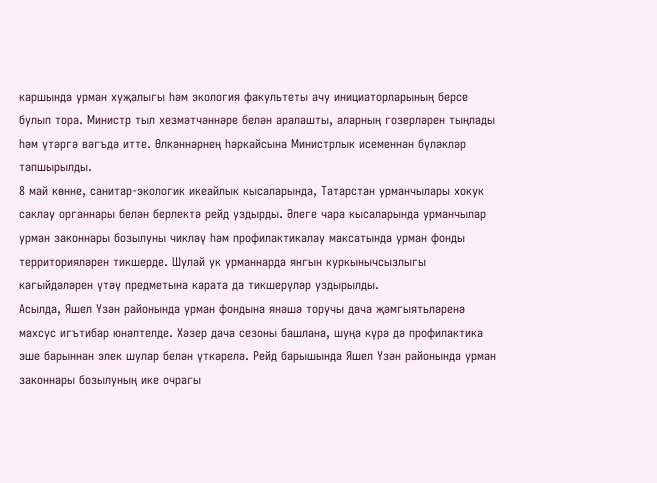каршында урман хуҗалыгы һәм экология факультеты ачу инициаторларының берсе булып тора. Министр тыл хезмәтчәннәре белән аралашты, аларның гозерләрен тыңлады һәм үтәргә вәгъдә итте. Өлкәннәрнең һәркайсына Министрлык исеменнән бүләкләр тапшырылды.
8 май көнне, санитар-экологик икеайлык кысаларында, Татарстан урманчылары хокук саклау органнары белән берлектә рейд уздырды. Әлеге чара кысаларында урманчылар урман законнары бозылуны чикләү һәм профилактикалау максатында урман фонды территорияләрен тикшерде. Шулай ук урманнарда янгын куркынычсызлыгы кагыйдәләрен үтәү предметына карата да тикшерүләр уздырылды.
Асылда, Яшел Үзән районында урман фондына янәшә торучы дача җәмгыятьләренә махсус игътибар юнәлтелде. Хәзер дача сезоны башлана, шуңа күрә дә профилактика эше барыннан элек шулар белән үткәрелә. Рейд барышында Яшел Үзән районында урман законнары бозылуның ике очрагы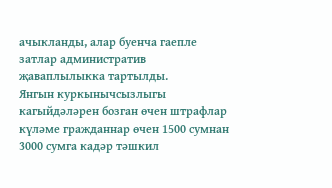ачыкланды, алар буенча гаепле затлар административ җаваплылыкка тартылды.
Янгын куркынычсызлыгы кагыйдәләрен бозган өчен штрафлар күләме гражданнар өчен 1500 сумнан 3000 сумга кадәр тәшкил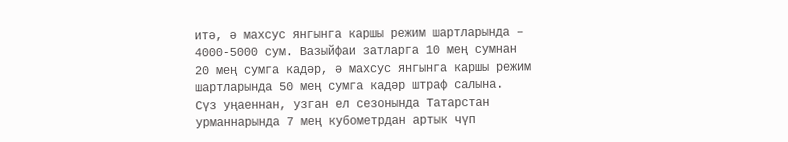итә, ә махсус янгынга каршы режим шартларында – 4000-5000 сум. Вазыйфаи затларга 10 мең сумнан 20 мең сумга кадәр, ә махсус янгынга каршы режим шартларында 50 мең сумга кадәр штраф салына.
Сүз уңаеннан, узган ел сезонында Татарстан урманнарында 7 мең кубометрдан артык чүп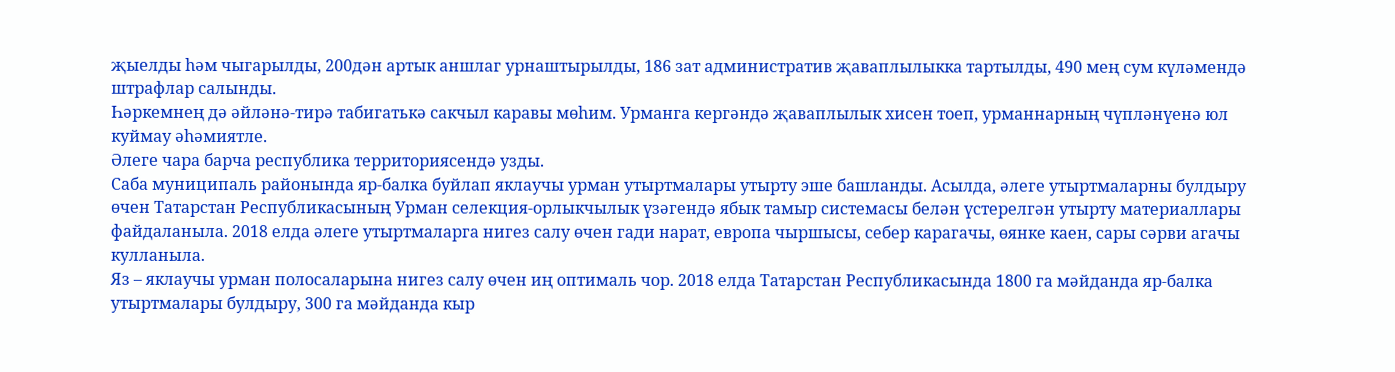җыелды һәм чыгарылды, 200дән артык аншлаг урнаштырылды, 186 зат административ җаваплылыкка тартылды, 490 мең сум күләмендә штрафлар салынды.
Һәркемнең дә әйләнә-тирә табигатькә сакчыл каравы мөһим. Урманга кергәндә җаваплылык хисен тоеп, урманнарның чүпләнүенә юл куймау әһәмиятле.
Әлеге чара барча республика территориясендә узды.
Саба муниципаль районында яр-балка буйлап яклаучы урман утыртмалары утырту эше башланды. Асылда, әлеге утыртмаларны булдыру өчен Татарстан Республикасының Урман селекция-орлыкчылык үзәгендә ябык тамыр системасы белән үстерелгән утырту материаллары файдаланыла. 2018 елда әлеге утыртмаларга нигез салу өчен гади нарат, европа чыршысы, себер карагачы, өянке каен, сары сәрви агачы кулланыла.
Яз – яклаучы урман полосаларына нигез салу өчен иң оптималь чор. 2018 елда Татарстан Республикасында 1800 га мәйданда яр-балка утыртмалары булдыру, 300 га мәйданда кыр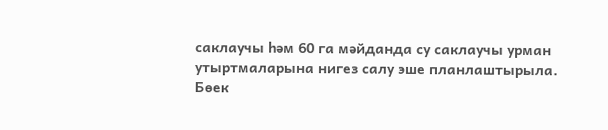саклаучы һәм 60 га мәйданда су саклаучы урман утыртмаларына нигез салу эше планлаштырыла.
Бөек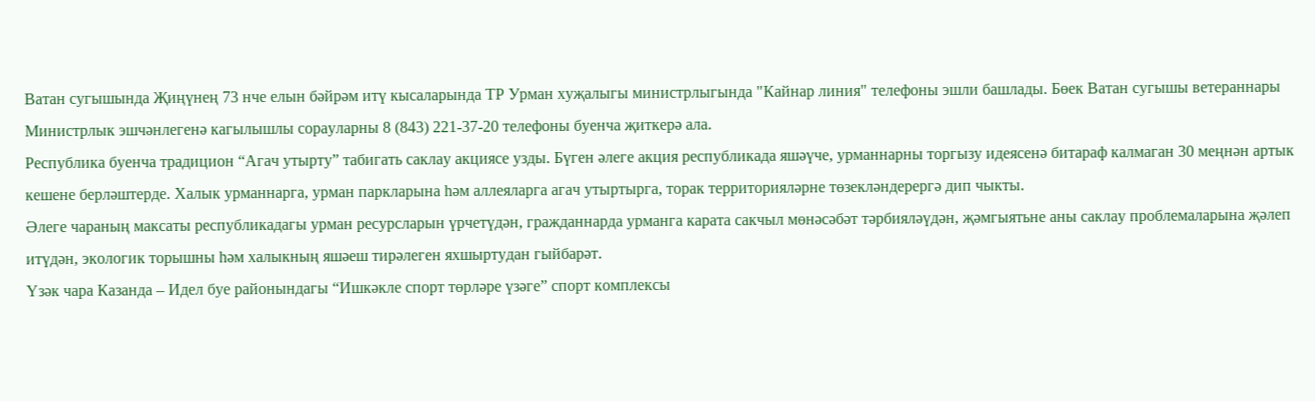Ватан сугышында Җиңүнең 73 нче елын бәйрәм итү кысаларында ТР Урман хуҗалыгы министрлыгында "Кайнар линия" телефоны эшли башлады. Бөек Ватан сугышы ветераннары Министрлык эшчәнлегенә кагылышлы сорауларны 8 (843) 221-37-20 телефоны буенча җиткерә ала.
Республика буенча традицион “Агач утырту” табигать саклау акциясе узды. Бүген әлеге акция республикада яшәүче, урманнарны торгызу идеясенә битараф калмаган 30 меңнән артык кешене берләштерде. Халык урманнарга, урман паркларына һәм аллеяларга агач утыртырга, торак территорияләрне төзекләндерергә дип чыкты.
Әлеге чараның максаты республикадагы урман ресурсларын үрчетүдән, гражданнарда урманга карата сакчыл мөнәсәбәт тәрбияләүдән, җәмгыятьне аны саклау проблемаларына җәлеп итүдән, экологик торышны һәм халыкның яшәеш тирәлеген яхшыртудан гыйбарәт.
Үзәк чара Казанда – Идел буе районындагы “Ишкәкле спорт төрләре үзәге” спорт комплексы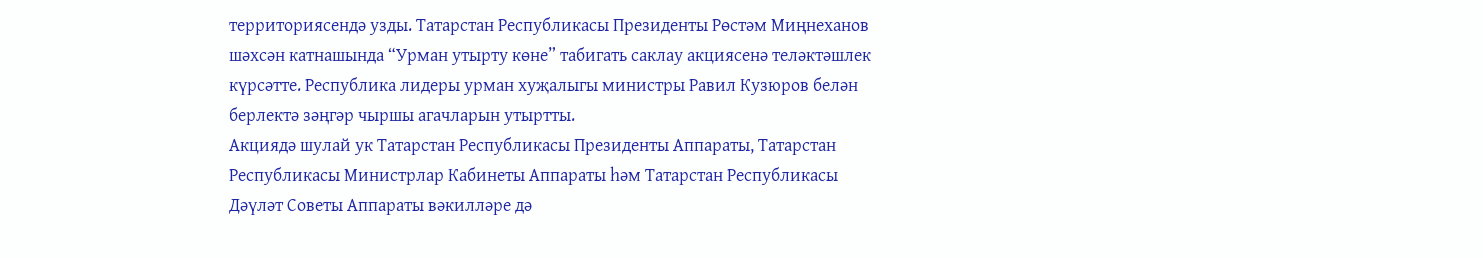территориясендә узды. Татарстан Республикасы Президенты Рөстәм Миңнеханов шәхсән катнашында “Урман утырту көне” табигать саклау акциясенә теләктәшлек күрсәтте. Республика лидеры урман хуҗалыгы министры Равил Кузюров белән берлектә зәңгәр чыршы агачларын утыртты.
Акциядә шулай ук Татарстан Республикасы Президенты Аппараты, Татарстан Республикасы Министрлар Кабинеты Аппараты һәм Татарстан Республикасы Дәүләт Советы Аппараты вәкилләре дә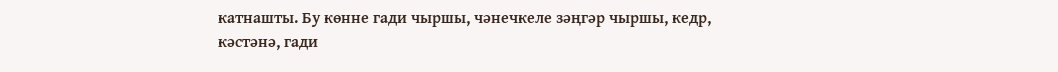катнашты. Бу көнне гади чыршы, чәнечкеле зәңгәр чыршы, кедр, кәстәнә, гади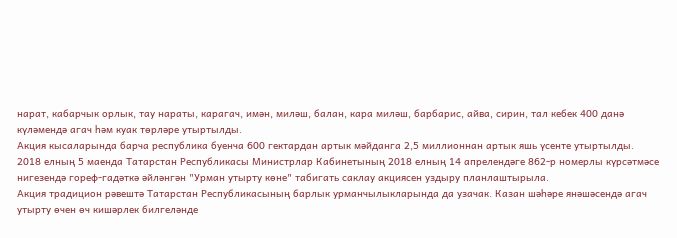нарат, кабарчык орлык, тау нараты, карагач, имән, миләш, балан, кара миләш, барбарис, айва, сирин, тал кебек 400 данә күләмендә агач һәм куак төрләре утыртылды.
Акция кысаларында барча республика буенча 600 гектардан артык мәйданга 2,5 миллионнан артык яшь үсенте утыртылды.
2018 елның 5 маенда Татарстан Республикасы Министрлар Кабинетының 2018 елның 14 апрелендәге 862-р номерлы күрсәтмәсе нигезендә гореф-гадәткә әйләнгән "Урман утырту көне" табигать саклау акциясен уздыру планлаштырыла.
Акция традицион рәвештә Татарстан Республикасының барлык урманчылыкларында да узачак. Казан шәһәре янәшәсендә агач утырту өчен өч кишәрлек билгеләнде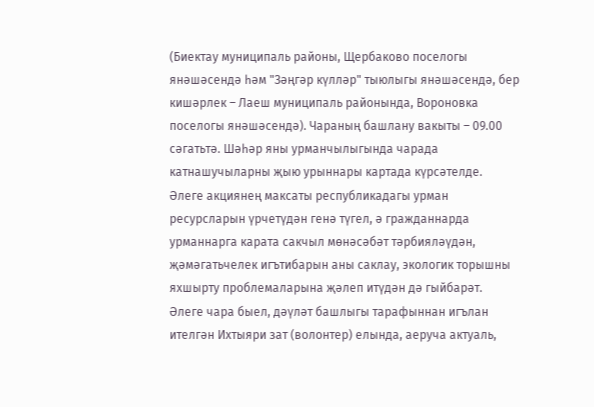(Биектау муниципаль районы, Щербаково поселогы янәшәсендә һәм "Зәңгәр күлләр" тыюлыгы янәшәсендә, бер кишәрлек – Лаеш муниципаль районында, Вороновка поселогы янәшәсендә). Чараның башлану вакыты – 09.00 сәгатьтә. Шәһәр яны урманчылыгында чарада катнашучыларны җыю урыннары картада күрсәтелде.
Әлеге акциянең максаты республикадагы урман ресурсларын үрчетүдән генә түгел, ә гражданнарда урманнарга карата сакчыл мөнәсәбәт тәрбияләүдән, җәмәгатьчелек игътибарын аны саклау, экологик торышны яхшырту проблемаларына җәлеп итүдән дә гыйбарәт.
Әлеге чара быел, дәүләт башлыгы тарафыннан игълан ителгән Ихтыяри зат (волонтер) елында, аеруча актуаль,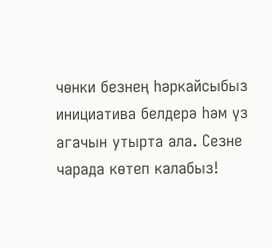чөнки безнең һәркайсыбыз инициатива белдерә һәм үз агачын утырта ала. Сезне чарада көтеп калабыз!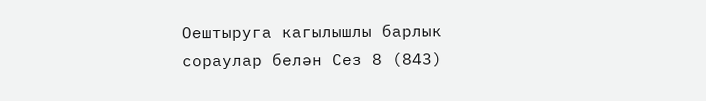Оештыруга кагылышлы барлык сораулар белән Сез 8 (843)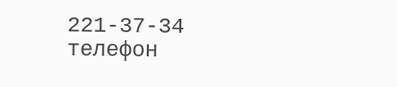221-37-34 телефон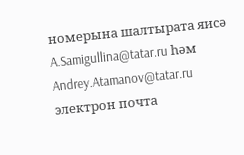номерына шалтырата яисә A.Samigullina@tatar.ru һәм Andrey.Atamanov@tatar.ru электрон почта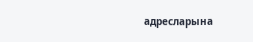адресларына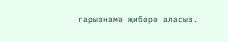гарызнамә җибәрә аласыз.